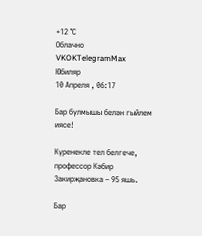+12 °С
Облачно
VKOKTelegramMax
Юбиляр
10 Апреля , 06:17

Бар булмышы белән гыйлем иясе!

Күренекле тел белгече, профессор Кәбир Закирҗановка – 95 яшь.

Бар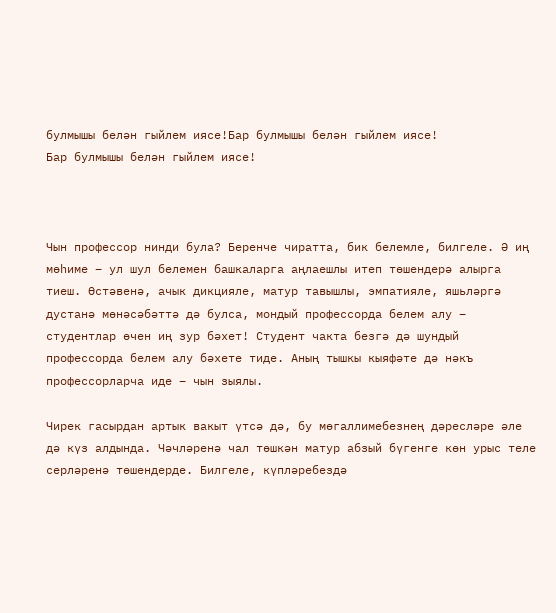булмышы белән гыйлем иясе!Бар булмышы белән гыйлем иясе!
Бар булмышы белән гыйлем иясе!



Чын профессор нинди була? Беренче чиратта, бик белемле, билгеле. Ә иң мөһиме – ул шул белемен башкаларга аңлаешлы итеп төшендерә алырга тиеш. Өстәвенә, ачык дикцияле, матур тавышлы, эмпатияле, яшьләргә дустанә мөнәсәбәттә дә булса, мондый профессорда белем алу – студентлар өчен иң зур бәхет! Студент чакта безгә дә шундый профессорда белем алу бәхете тиде. Аның тышкы кыяфәте дә нәкъ профессорларча иде – чын зыялы.

Чирек гасырдан артык вакыт үтсә дә, бу мөгаллимебезнең дәресләре әле дә күз алдында. Чәчләренә чал төшкән матур абзый бүгенге көн урыс теле серләренә төшендерде. Билгеле, күпләребездә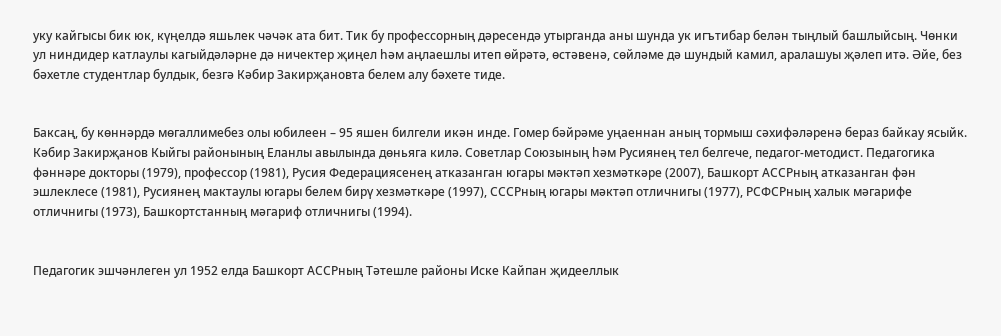уку кайгысы бик юк, күңелдә яшьлек чәчәк ата бит. Тик бу профессорның дәресендә утырганда аны шунда ук игътибар белән тыңлый башлыйсың. Чөнки ул ниндидер катлаулы кагыйдәләрне дә ничектер җиңел һәм аңлаешлы итеп өйрәтә, өстәвенә, сөйләме дә шундый камил, аралашуы җәлеп итә. Әйе, без бәхетле студентлар булдык, безгә Кәбир Закирҗановта белем алу бәхете тиде.


Баксаң, бу көннәрдә мөгаллимебез олы юбилеен – 95 яшен билгели икән инде. Гомер бәйрәме уңаеннан аның тормыш сәхифәләренә бераз байкау ясыйк.
Кәбир Закирҗанов Кыйгы районының Еланлы авылында дөньяга килә. Советлар Союзының һәм Русиянең тел белгече, педагог-методист. Педагогика фәннәре докторы (1979), профессор (1981), Русия Федерациясенең атказанган югары мәктәп хезмәткәре (2007), Башкорт АССРның атказанган фән эшлеклесе (1981), Русиянең мактаулы югары белем бирү хезмәткәре (1997), СССРның югары мәктәп отличнигы (1977), РСФСРның халык мәгарифе отличнигы (1973), Башкортстанның мәгариф отличнигы (1994).


Педагогик эшчәнлеген ул 1952 елда Башкорт АССРның Тәтешле районы Иске Кайпан җидееллык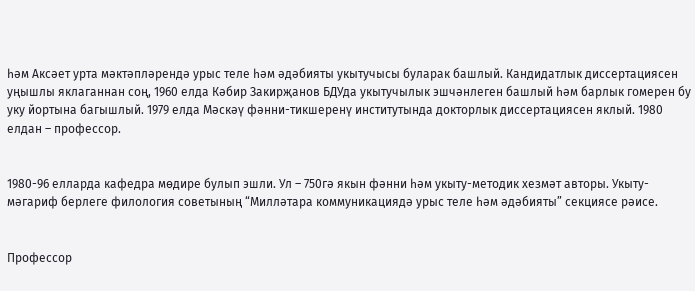һәм Аксәет урта мәктәпләрендә урыс теле һәм әдәбияты укытучысы буларак башлый. Кандидатлык диссертациясен уңышлы яклаганнан соң, 1960 елда Кәбир Закирҗанов БДУда укытучылык эшчәнлеген башлый һәм барлык гомерен бу уку йортына багышлый. 1979 елда Мәскәү фәнни-тикшеренү институтында докторлык диссертациясен яклый. 1980 елдан – профессор.


1980-96 елларда кафедра мөдире булып эшли. Ул – 750гә якын фәнни һәм укыту-методик хезмәт авторы. Укыту-мәгариф берлеге филология советының “Милләтара коммуникациядә урыс теле һәм әдәбияты” секциясе рәисе.


Профессор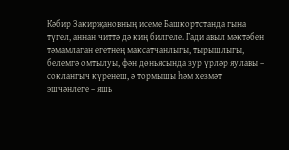Кәбир Закирҗановның исеме Башкортстанда гына түгел, аннан читтә дә киң билгеле. Гади авыл мәктәбен тәмамлаган егетнең максатчанлыгы, тырышлыгы, белемгә омтылуы, фән дөньясында зур үрләр яулавы – соклангыч күренеш, ә тормышы һәм хезмәт эшчәнлеге – яшь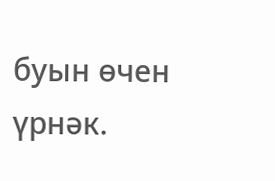буын өчен үрнәк.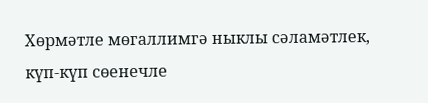Хөрмәтле мөгаллимгә ныклы сәламәтлек, күп-күп сөенечле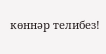көннәр телибез!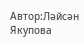Автор:Ләйсән Якупова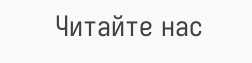Читайте нас